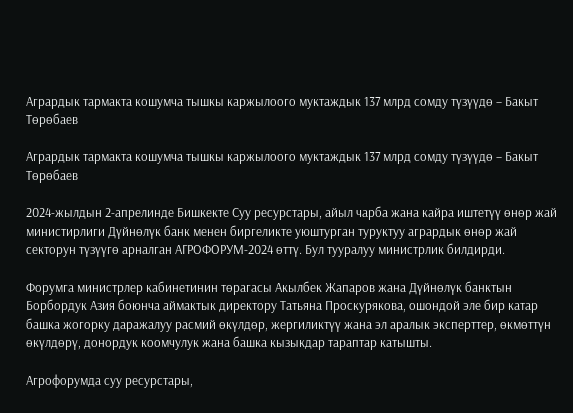Агрардык тармакта кошумча тышкы каржылоого муктаждык 137 млрд сомду түзүүдө – Бакыт Төрөбаев

Агрардык тармакта кошумча тышкы каржылоого муктаждык 137 млрд сомду түзүүдө – Бакыт Төрөбаев

2024-жылдын 2-апрелинде Бишкекте Суу ресурстары, айыл чарба жана кайра иштетүү өнөр жай министирлиги Дүйнөлүк банк менен биргеликте уюштурган туруктуу агрардык өнөр жай секторун түзүүгө арналган АГРОФОРУМ-2024 өттү. Бул тууралуу министрлик билдирди.

Форумга министрлер кабинетинин төрагасы Акылбек Жапаров жана Дүйнөлүк банктын Борбордук Азия боюнча аймактык директору Татьяна Проскурякова, ошондой эле бир катар башка жогорку даражалуу расмий өкүлдөр, жергиликтүү жана эл аралык эксперттер, өкмөттүн өкүлдөрү, донордук коомчулук жана башка кызыкдар тараптар катышты.

Агрофорумда суу ресурстары,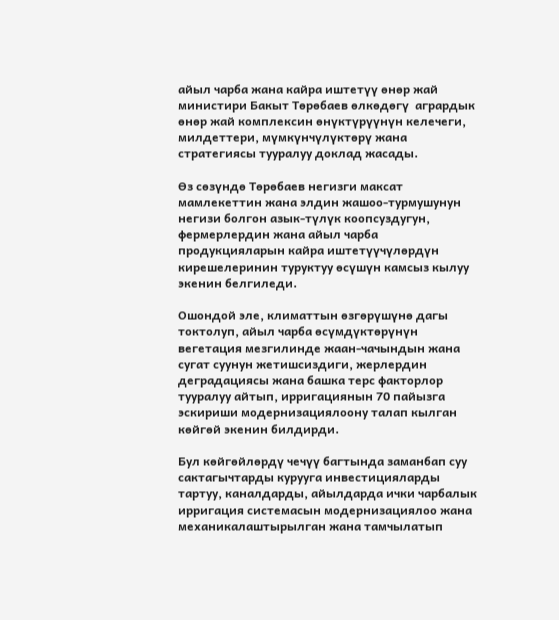айыл чарба жана кайра иштетүү өнөр жай министири Бакыт Төрөбаев өлкөдөгү  агрардык өнөр жай комплексин өнүктүрүүнүн келечеги, милдеттери, мүмкүнчүлүктөрү жана стратегиясы тууралуу доклад жасады.

Өз сөзүндө Төрөбаев негизги максат мамлекеттин жана элдин жашоо-турмушунун негизи болгон азык-түлүк коопсуздугун,  фермерлердин жана айыл чарба продукцияларын кайра иштетүүчүлөрдүн кирешелеринин туруктуу өсүшүн камсыз кылуу экенин белгиледи.

Ошондой эле, климаттын өзгөрүшүнө дагы токтолуп, айыл чарба өсүмдүктөрүнүн вегетация мезгилинде жаан-чачындын жана сугат суунун жетишсиздиги, жерлердин деградациясы жана башка терс факторлор тууралуу айтып, ирригациянын 70 пайызга эскириши модернизациялоону талап кылган көйгөй экенин билдирди.

Бул көйгөйлөрдү чечүү багтында заманбап суу сактагычтарды курууга инвестицияларды тартуу, каналдарды, айылдарда ички чарбалык ирригация системасын модернизациялоо жана механикалаштырылган жана тамчылатып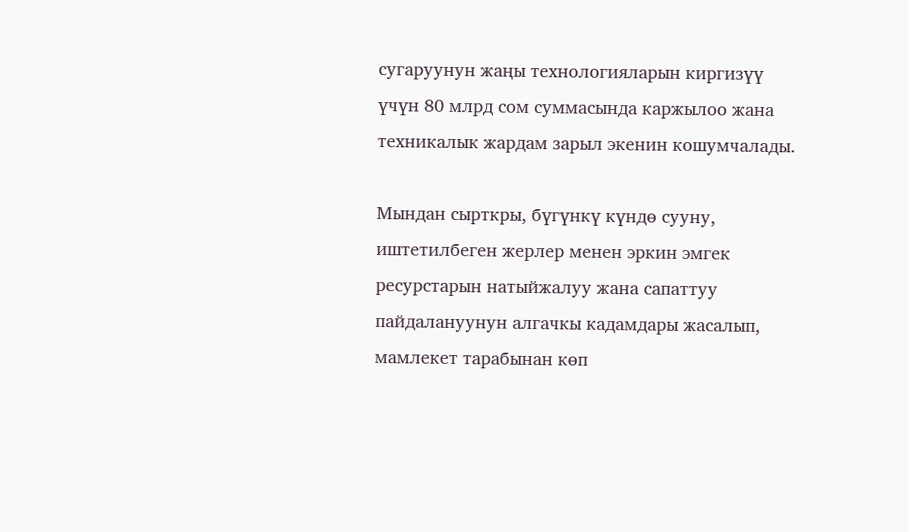сугаруунун жаңы технологияларын киргизүү үчүн 80 млрд сом суммасында каржылоо жана техникалык жардам зарыл экенин кошумчалады.

Мындан сырткры, бүгүнкү күндө сууну, иштетилбеген жерлер менен эркин эмгек ресурстарын натыйжалуу жана сапаттуу пайдалануунун алгачкы кадамдары жасалып, мамлекет тарабынан көп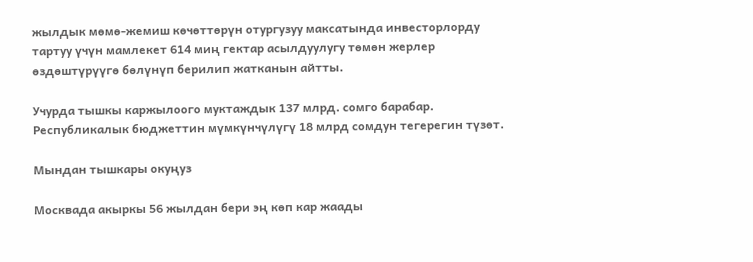жылдык мөмө-жемиш көчөттөрүн отургузуу максатында инвесторлорду тартуу үчүн мамлекет 614 миң гектар асылдуулугу төмөн жерлер өздөштүрүүгө бөлүнүп берилип жатканын айтты.

Учурда тышкы каржылоого муктаждык 137 млрд. сомго барабар. Республикалык бюджеттин мүмкүнчүлүгү 18 млрд сомдун тегерегин түзөт.

Мындан тышкары окуңуз

Москвада акыркы 56 жылдан бери эң көп кар жаады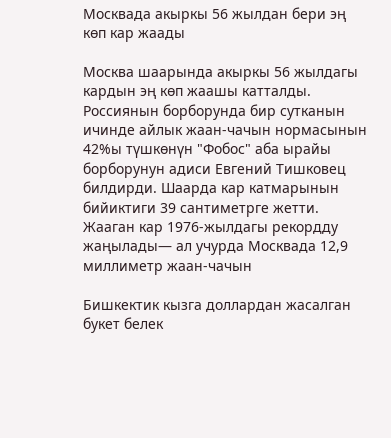Москвада акыркы 56 жылдан бери эң көп кар жаады

Москва шаарында акыркы 56 жылдагы кардын эң көп жаашы катталды. Россиянын борборунда бир сутканын ичинде айлык жаан-чачын нормасынын 42%ы түшкөнүн "Фобос" аба ырайы борборунун адиси Евгений Тишковец билдирди. Шаарда кар катмарынын бийиктиги 39 сантиметрге жетти. Жааган кар 1976-жылдагы рекордду жаңылады— ал учурда Москвада 12,9 миллиметр жаан-чачын

Бишкектик кызга доллардан жасалган букет белек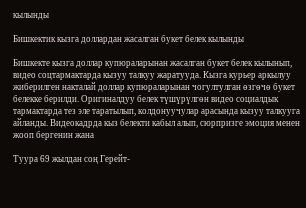кылынды

Бишкектик кызга доллардан жасалган букет белек кылынды

Бишкекте кызга доллар купюраларынан жасалган букет белек кылынып, видео соцтармактарда кызуу талкуу жаратууда. Кызга курьер аркылуу жиберилген накталай доллар купюраларынан чогултулган өзгөчө букет белекке берилди. Оригиналдуу белек түшүрүлгөн видео социалдык тармактарда тез эле таратылып, колдонуучулар арасында кызуу талкууга айланды. Видеокадрда кыз белекти кабыл алып, сюрпризге эмоция менен жооп бергенин жана

Туура 69 жылдан соң Герейт-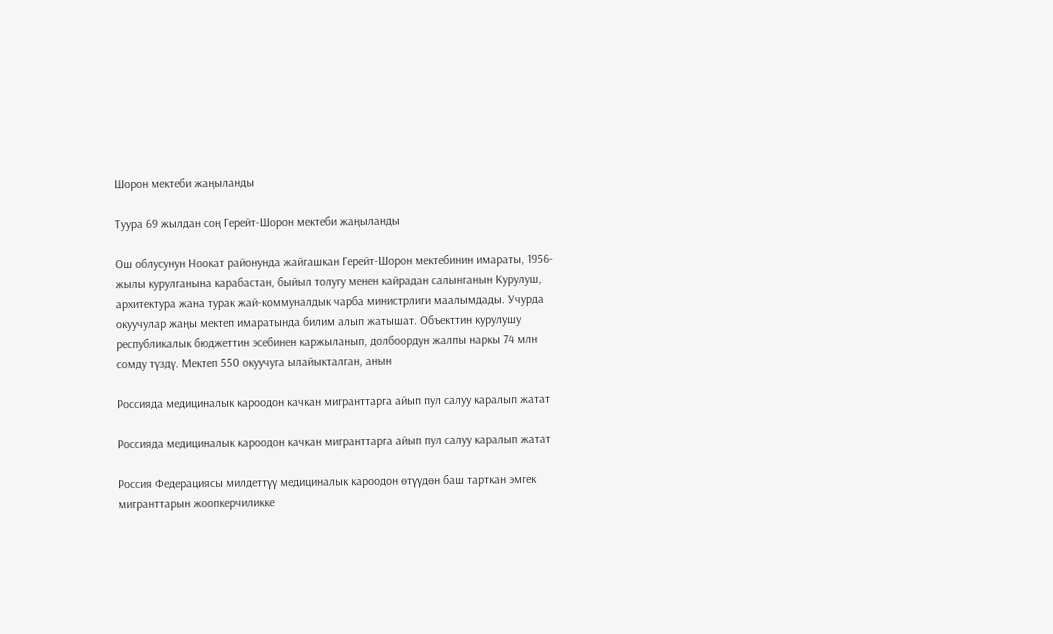Шорон мектеби жаңыланды

Туура 69 жылдан соң Герейт-Шорон мектеби жаңыланды

Ош облусунун Ноокат районунда жайгашкан Герейт-Шорон мектебинин имараты, 1956-жылы курулганына карабастан, быйыл толугу менен кайрадан салынганын Курулуш, архитектура жана турак жай-коммуналдык чарба министрлиги маалымдады. Учурда окуучулар жаңы мектеп имаратында билим алып жатышат. Объекттин курулушу республикалык бюджеттин эсебинен каржыланып, долбоордун жалпы наркы 74 млн сомду түздү. Мектеп 550 окуучуга ылайыкталган, анын

Россияда медициналык кароодон качкан мигранттарга айып пул салуу каралып жатат

Россияда медициналык кароодон качкан мигранттарга айып пул салуу каралып жатат

Россия Федерациясы милдеттүү медициналык кароодон өтүүдөн баш тарткан эмгек мигранттарын жоопкерчиликке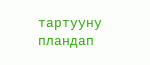тартууну пландап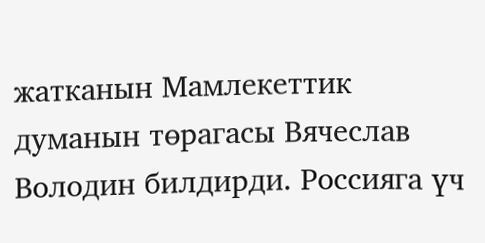жатканын Мамлекеттик думанын төрагасы Вячеслав Володин билдирди. Россияга үч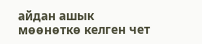айдан ашык мөөнөткө келген чет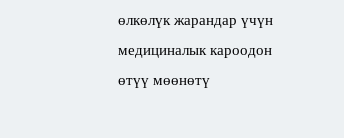өлкөлүк жарандар үчүн медициналык кароодон өтүү мөөнөтү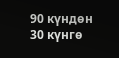90 күндөн 30 күнгө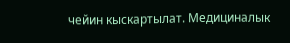чейин кыскартылат. Медициналык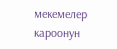мекемелер кароонун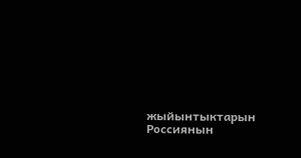жыйынтыктарын Россиянын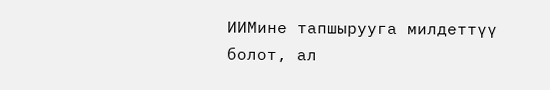ИИМине тапшырууга милдеттүү болот, ал